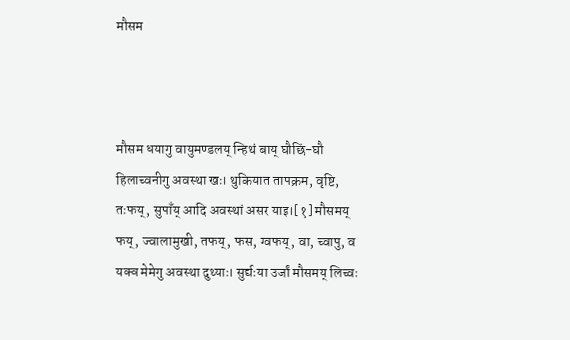मौसम



मौसम धयागु वायुमण्डलय् न्हिथं बाय् घौछिं-घौ हिलाच्वनीगु अवस्था खः। थुकियात तापक्रम, वृष्टि, तःफय्, सुपाँय् आदि अवस्थां असर याइ।[१] मौसमय् फय्, ज्वालामुखी, तफय्, फस, ग्वफय्, वा, च्वापु, व यक्व मेमेगु अवस्था दुथ्याः। सुर्द्यःया उर्जां मौसमय् लिच्वः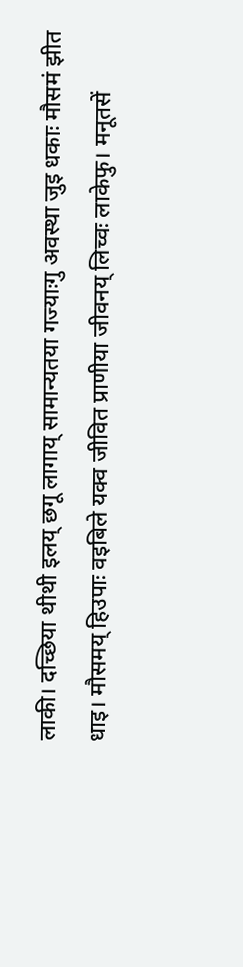लाकी। दच्छिया थीथी इलय् छगू लागाय् सामान्यतया गज्याःगु अवस्था जुइ धकाः मौसमं झीत धाइ। मौसमय् हिउपाः वइबिले यक्व जीवित प्राणीया जीवनय् लिच्वः लाकेफु। मनूतसें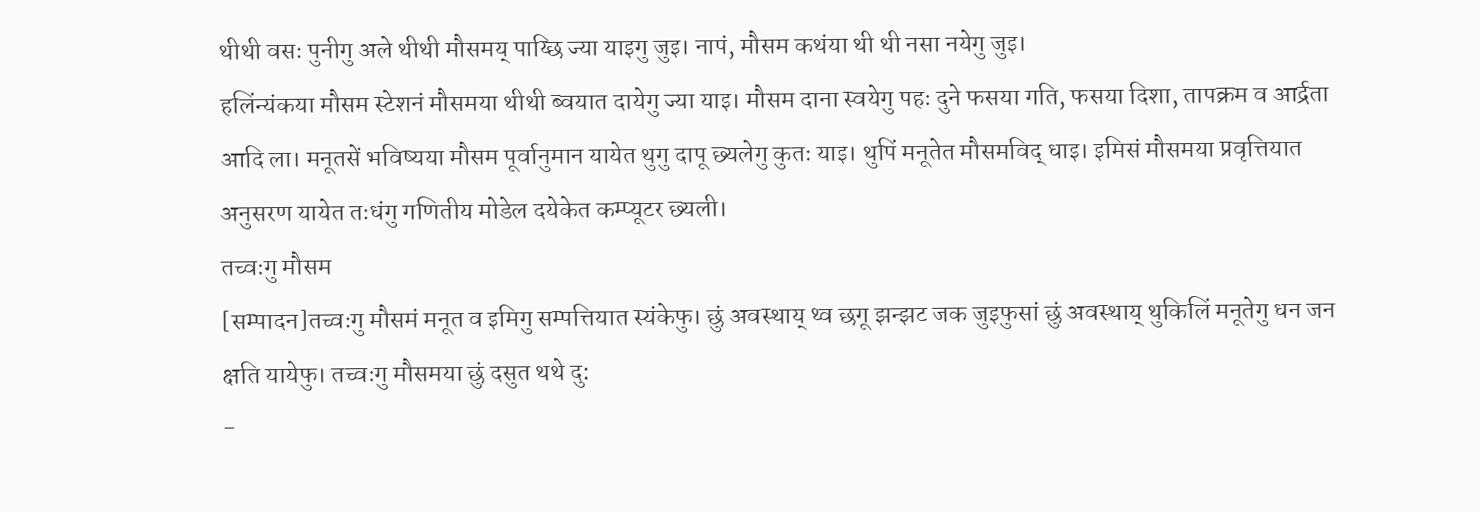थीथी वसः पुनीगु अले थीथी मौसमय् पाय्छि ज्या याइगु जुइ। नापं, मौसम कथंया थी थी नसा नयेगु जुइ।
हलिंन्यंकया मौसम स्टेशनं मौसमया थीथी ब्वयात दायेगु ज्या याइ। मौसम दाना स्वयेगु पहः दुने फसया गति, फसया दिशा, तापक्रम व आर्द्रता आदि ला। मनूतसें भविष्यया मौसम पूर्वानुमान यायेत थुगु दापू छ्यलेगु कुतः याइ। थुपिं मनूतेत मौसमविद् धाइ। इमिसं मौसमया प्रवृत्तियात अनुसरण यायेत तःधंगु गणितीय मोडेल दयेकेत कम्प्यूटर छ्यली।
तच्वःगु मौसम
[सम्पादन]तच्वःगु मौसमं मनूत व इमिगु सम्पत्तियात स्यंकेफु। छुं अवस्थाय् थ्व छगू झन्झट जक जुइफुसां छुं अवस्थाय् थुकिलिं मनूतेगु धन जन क्षति यायेफु। तच्वःगु मौसमया छुं दसुत थथे दु:
-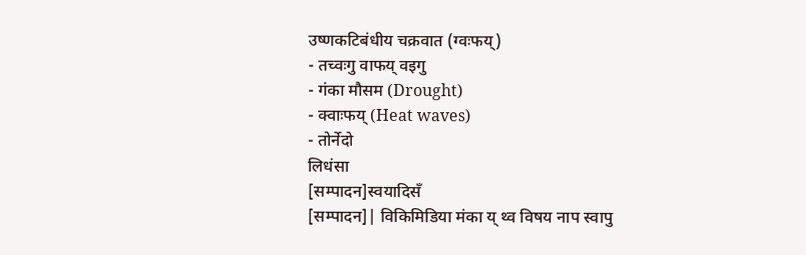उष्णकटिबंधीय चक्रवात (ग्वःफय्)
- तच्वःगु वाफय् वइगु
- गंका मौसम (Drought)
- क्वाःफय् (Heat waves)
- तोर्नेदो
लिधंसा
[सम्पादन]स्वयादिसँ
[सम्पादन]| विकिमिडिया मंका य् थ्व विषय नाप स्वापु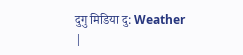दुगु मिडिया दु: Weather |